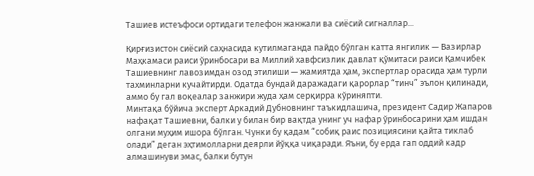Ташиев истеъфоси ортидаги телефон жанжали ва сиёсий сигналлар...

Қирғизистон сиёсий саҳнасида кутилмаганда пайдо бўлган катта янгилик — Вазирлар Маҳкамаси раиси ўринбосари ва Миллий хавфсизлик давлат қўмитаси раиси Қамчибек Ташиевнинг лавозимдан озод этилиши — жамиятда ҳам, экспертлар орасида ҳам турли тахминларни кучайтирди. Одатда бундай даражадаги қарорлар “тинч” эълон қилинади, аммо бу гал воқеалар занжири жуда ҳам серқирра кўриняпти.
Минтақа бўйича эксперт Аркадий Дубновнинг таъкидлашича, президент Садир Жапаров нафақат Ташиевни, балки у билан бир вақтда унинг уч нафар ўринбосарини ҳам ишдан олгани муҳим ишора бўлган. Чунки бу қадам “собиқ раис позициясини қайта тиклаб олади” деган эҳтимолларни деярли йўққа чиқаради. Яъни, бу ерда гап оддий кадр алмашинуви эмас, балки бутун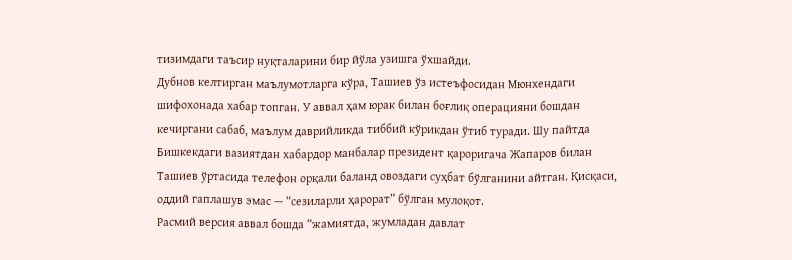тизимдаги таъсир нуқталарини бир йўла узишга ўхшайди.
Дубнов келтирган маълумотларга кўра, Ташиев ўз истеъфосидан Мюнхендаги шифохонада хабар топган. У аввал ҳам юрак билан боғлиқ операцияни бошдан кечиргани сабаб, маълум даврийликда тиббий кўрикдан ўтиб туради. Шу пайтда Бишкекдаги вазиятдан хабардор манбалар президент қароригача Жапаров билан Ташиев ўртасида телефон орқали баланд овоздаги суҳбат бўлганини айтган. Қисқаси, оддий гаплашув эмас — “сезиларли ҳарорат” бўлган мулоқот.
Расмий версия аввал бошда “жамиятда, жумладан давлат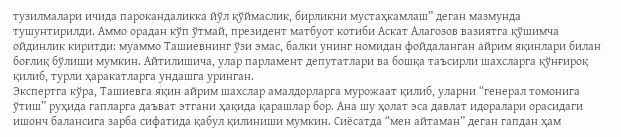тузилмалари ичида парокандаликка йўл қўймаслик, бирликни мустаҳкамлаш” деган мазмунда тушунтирилди. Аммо орадан кўп ўтмай, президент матбуот котиби Аскат Алагозов вазиятга қўшимча ойдинлик киритди: муаммо Ташиевнинг ўзи эмас, балки унинг номидан фойдаланган айрим яқинлари билан боғлиқ бўлиши мумкин. Айтилишича, улар парламент депутатлари ва бошқа таъсирли шахсларга қўнғироқ қилиб, турли ҳаракатларга ундашга уринган.
Экспертга кўра, Ташиевга яқин айрим шахслар амалдорларга мурожаат қилиб, уларни “генерал томонига ўтиш” руҳида гапларга даъват этгани ҳақида қарашлар бор. Ана шу ҳолат эса давлат идоралари орасидаги ишонч балансига зарба сифатида қабул қилиниши мумкин. Сиёсатда “мен айтаман” деган гапдан ҳам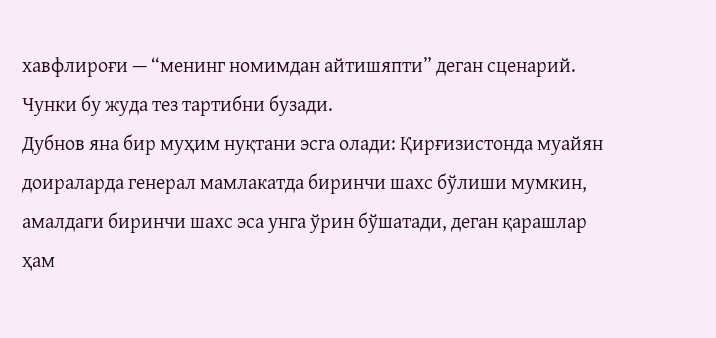хавфлироғи — “менинг номимдан айтишяпти” деган сценарий. Чунки бу жуда тез тартибни бузади.
Дубнов яна бир муҳим нуқтани эсга олади: Қирғизистонда муайян доираларда генерал мамлакатда биринчи шахс бўлиши мумкин, амалдаги биринчи шахс эса унга ўрин бўшатади, деган қарашлар ҳам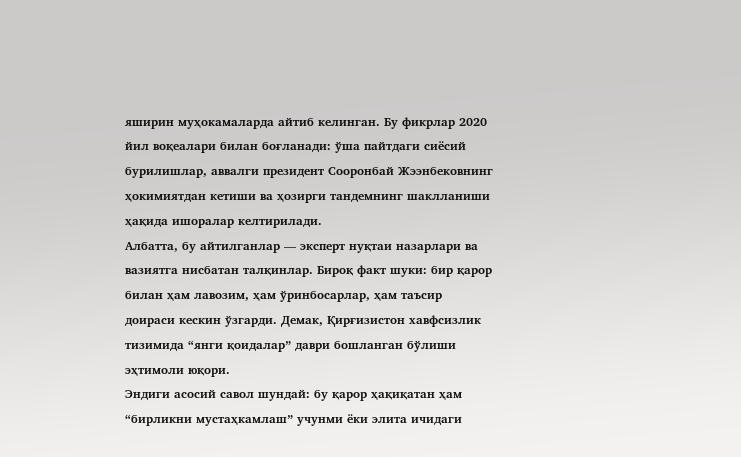яширин муҳокамаларда айтиб келинган. Бу фикрлар 2020 йил воқеалари билан боғланади: ўша пайтдаги сиёсий бурилишлар, аввалги президент Сооронбай Жээнбековнинг ҳокимиятдан кетиши ва ҳозирги тандемнинг шаклланиши ҳақида ишоралар келтирилади.
Албатта, бу айтилганлар — эксперт нуқтаи назарлари ва вазиятга нисбатан талқинлар. Бироқ факт шуки: бир қарор билан ҳам лавозим, ҳам ўринбосарлар, ҳам таъсир доираси кескин ўзгарди. Демак, Қирғизистон хавфсизлик тизимида “янги қоидалар” даври бошланган бўлиши эҳтимоли юқори.
Эндиги асосий савол шундай: бу қарор ҳақиқатан ҳам “бирликни мустаҳкамлаш” учунми ёки элита ичидаги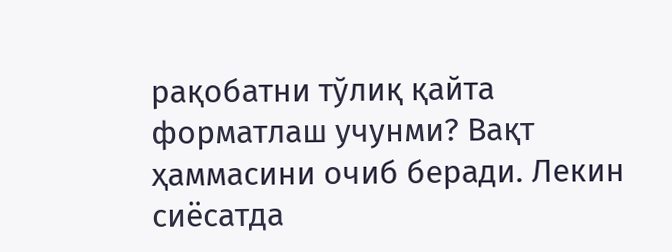рақобатни тўлиқ қайта форматлаш учунми? Вақт ҳаммасини очиб беради. Лекин сиёсатда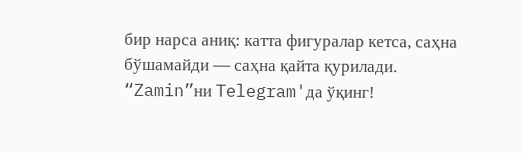бир нарса аниқ: катта фигуралар кетса, саҳна бўшамайди — саҳна қайта қурилади.
“Zamin”ни Telegram'да ўқинг!